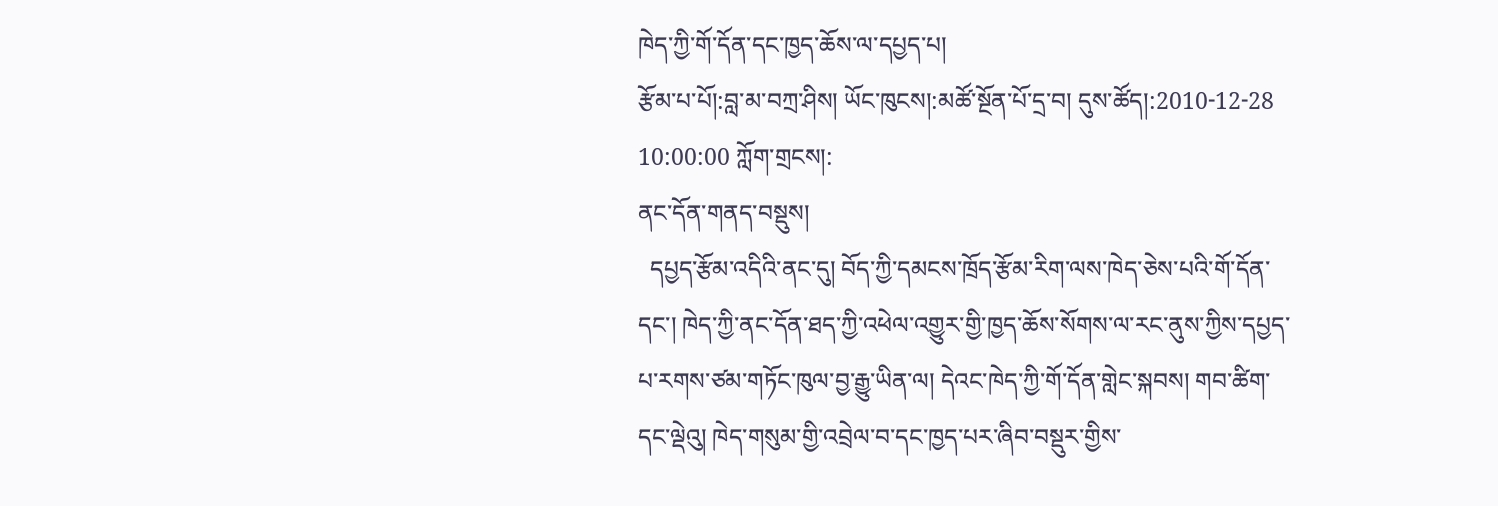ཁེད་ཀྱི་གོ་དོན་དང་ཁྱད་ཆོས་ལ་དཔྱད་པ།
རྩོམ་པ་པོ།:བླ་མ་བཀྲ་ཤིས། ཡོང་ཁུངས།:མཚོ་སྔོན་པོ་དྲ་བ། དུས་ཚོད།:2010-12-28 10:00:00 ཀློག་གྲངས།:
ནང་དོན་གནད་བསྡུས།
  དཔྱད་རྩོམ་འདིའི་ནང་དུ། བོད་ཀྱི་དམངས་ཁྲོད་རྩོམ་རིག་ལས་ཁེད་ཅེས་པའི་གོ་དོན་དང་། ཁེད་ཀྱི་ནང་དོན་ཐད་ཀྱི་འཕེལ་འགྱུར་གྱི་ཁྱད་ཆོས་སོགས་ལ་རང་ནུས་ཀྱིས་དཔྱད་པ་རགས་ཙམ་གཏོང་ཁུལ་བྱ་རྒྱུ་ཡིན་ལ། དེའང་ཁེད་ཀྱི་གོ་དོན་གླེང་སྐབས། གབ་ཚིག་དང་ལྡེའུ། ཁེད་གསུམ་གྱི་འབྲེལ་བ་དང་ཁྱད་པར་ཞིབ་བསྡུར་གྱིས་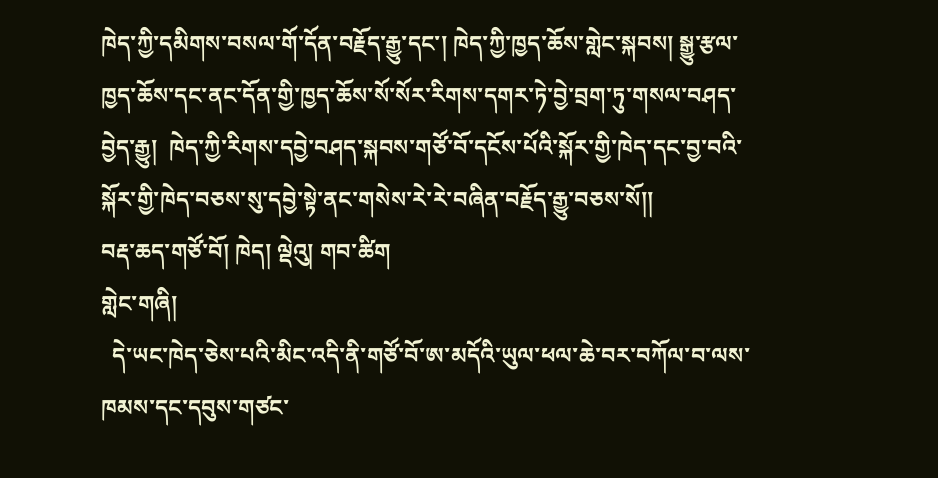ཁེད་ཀྱི་དམིགས་བསལ་གོ་དོན་བརྗོད་རྒྱུ་དང་། ཁེད་ཀྱི་ཁྱད་ཆོས་གླེང་སྐབས། སྒྱུ་རྩལ་ཁྱད་ཆོས་དང་ནང་དོན་གྱི་ཁྱད་ཆོས་སོ་སོར་རིགས་དགར་ཏེ་བྱེ་བྲག་ཏུ་གསལ་བཤད་བྱེད་རྒྱུ།  ཁེད་ཀྱི་རིགས་དབྱེ་བཤད་སྐབས་གཙོ་བོ་དངོས་པོའི་སྐོར་གྱི་ཁེད་དང་བྱ་བའི་སྐོར་གྱི་ཁེད་བཅས་སུ་དབྱེ་སྟེ་ནང་གསེས་རེ་རེ་བཞིན་བརྗོད་རྒྱུ་བཅས་སོ།།
བརྡ་ཆད་གཙོ་བོ། ཁེད། ལྡེའུ། གབ་ཚིག
གླེང་གཞི།
  དེ་ཡང་ཁེད་ཅེས་པའི་མིང་འདི་ནི་གཙོ་བོ་ཨ་མདོའི་ཡུལ་ཕལ་ཆེ་བར་བཀོལ་བ་ལས་ཁམས་དང་དབུས་གཙང་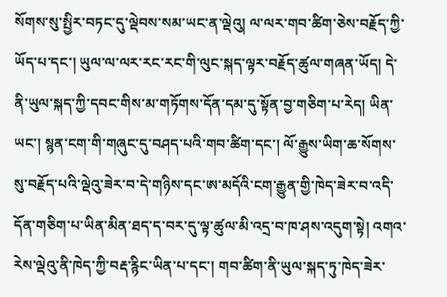སོགས་སུ་སྤྱིར་བཏང་དུ་ལྡེབས་སམ་ཡང་ན་ལྡེའུ། ལ་ལར་གབ་ཚིག་ཅེས་བརྗོད་ཀྱི་ཡོད་པ་དང་། ཡུལ་ལ་ལར་རང་རང་གི་ལུང་སྐད་ལྟར་བརྗོད་ཚུལ་གཞན་ཡོད། དེ་ནི་ཡུལ་སྐད་ཀྱི་དབང་གིས་མ་གཏོགས་དོན་དམ་དུ་སྟོན་བྱ་གཅིག་པ་རེད། ཡིན་ཡང་། སྙན་ངག་གི་གཞུང་དུ་བཤད་པའི་གབ་ཚིག་དང་། ལོ་རྒྱུས་ཡིག་ཆ་སོགས་སུ་བརྗོད་པའི་ལྡེའུ་ཟེར་བ་དེ་གཉིས་དང་ཨ་མདོའི་ངག་རྒྱུན་གྱི་ཁེད་ཟེར་བ་འདི་དོན་གཅིག་པ་ཡིན་མིན་ཐད་ད་བར་དུ་ལྟ་ཚུལ་མི་འདྲ་བ་ཁ་ཤས་འདུག་སྟེ། འགའ་རེས་ལྡེའུ་ནི་ཁེད་ཀྱི་བརྡ་རྙིང་ཡིན་པ་དང་། གབ་ཚིག་ནི་ཡུལ་སྐད་ཏུ་ཁེད་ཟེར་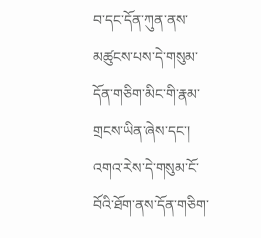བ་དང་དོན་ཀུན་ནས་མཚུངས་པས་དེ་གསུམ་དོན་གཅིག་མིང་གི་རྣམ་གྲངས་ཡིན་ཞེས་དང་། འགའ་རེས་དེ་གསུམ་ངོ་བོའི་ཐོག་ནས་དོན་གཅིག་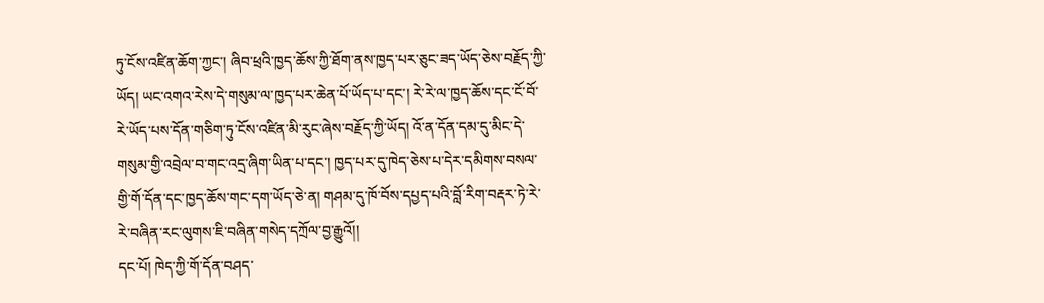ཏུ་ངོས་འཛིན་ཆོག་ཀྱང་། ཞིབ་ཕྲའི་ཁྱད་ཆོས་ཀྱི་ཐོག་ནས་ཁྱད་པར་ཅུང་ཟད་ཡོད་ཅེས་བརྗོད་ཀྱི་ཡོད། ཡང་འགའ་རེས་དེ་གསུམ་ལ་ཁྱད་པར་ཆེན་པོ་ཡོད་པ་དང་། རེ་རེ་ལ་ཁྱད་ཆོས་དང་ངོ་བོ་རེ་ཡོད་པས་དོན་གཅིག་ཏུ་ངོས་འཛིན་མི་རུང་ཞེས་བརྗོད་ཀྱི་ཡོད། འོ་ན་དོན་དམ་དུ་མིང་དེ་གསུམ་གྱི་འབྲེལ་བ་གང་འདྲ་ཞིག་ཡིན་པ་དང་། ཁྱད་པར་དུ་ཁེད་ཅེས་པ་དེར་དམིགས་བསལ་གྱི་གོ་དོན་དང་ཁྱད་ཆོས་གང་དག་ཡོད་ཅེ་ན། གཤམ་དུ་ཁོ་བོས་དཔྱད་པའི་བློ་རིག་བརྡར་ཏེ་རེ་རེ་བཞིན་རང་ལུགས་ཇི་བཞིན་གསེད་དཀྲོལ་བྱ་རྒྱུའོ།།
དང་པོ། ཁེད་ཀྱི་གོ་དོན་བཤད་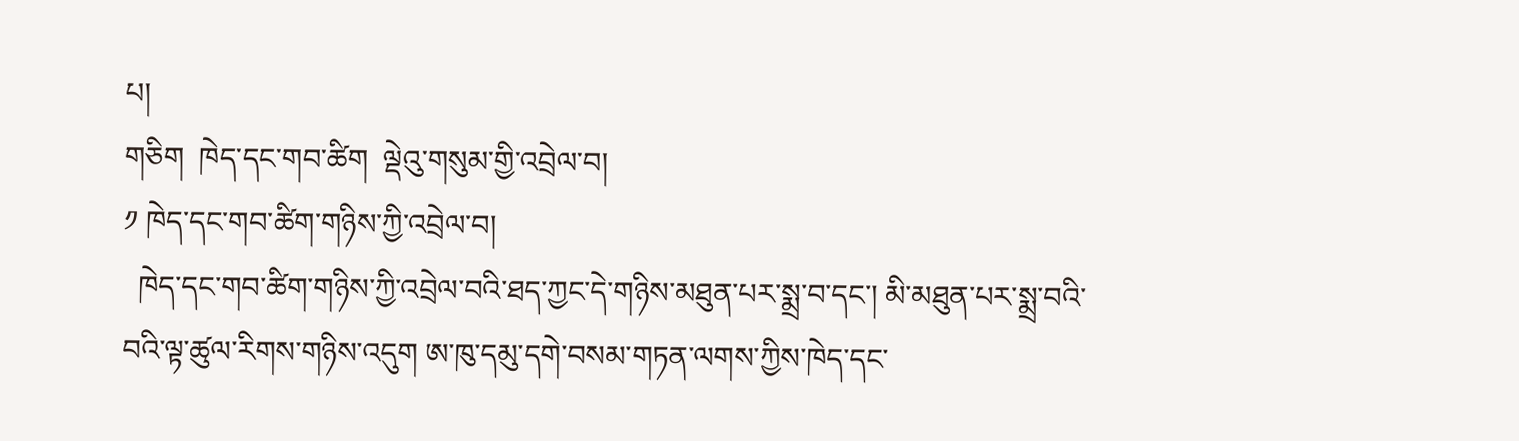པ།
གཅིག  ཁེད་དང་གབ་ཚིག  ལྡེའུ་གསུམ་གྱི་འབྲེལ་བ།
༡ ཁེད་དང་གབ་ཚིག་གཉིས་ཀྱི་འབྲེལ་བ།
  ཁེད་དང་གབ་ཚིག་གཉིས་ཀྱི་འབྲེལ་བའི་ཐད་ཀྱང་དེ་གཉིས་མཐུན་པར་སྨྲ་བ་དང་། མི་མཐུན་པར་སྨྲ་བའི་བའི་ལྟ་ཚུལ་རིགས་གཉིས་འདུག ཨ་ཁུ་དམུ་དགེ་བསམ་གཏན་ལགས་ཀྱིས་ཁེད་དང་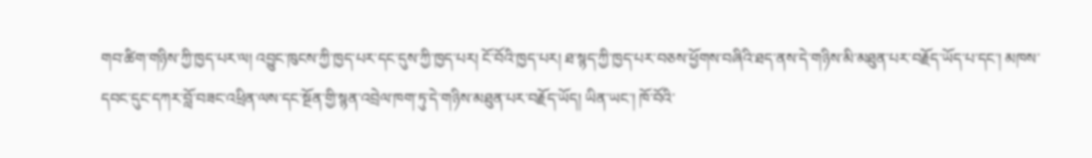གབ་ཚིག་གཉིས་ཀྱི་ཁྱད་པར་ལ། འབྱུང་ཁུངས་ཀྱི་ཁྱད་པར་དང་དུས་ཀྱི་ཁྱད་པར། ངོ་བོའི་ཁྱད་པར། ཐ་སྙད་ཀྱི་ཁྱད་པར་བཅས་ཕྱོགས་བཞིའི་ཐད་ནས་དེ་གཉིས་མི་མཐུན་པར་བརྗོད་ཡོད་པ་དང་། མཁས་དབང་དུང་དཀར་བློ་བཟང་འཕྲིན་ལས་དང་སྔོན་གྱི་སྙན་འབྲེལ་ཁག་ཏུ་དེ་གཉིས་མཐུན་པར་བརྗོད་ཡོད། ཡིན་ཡང་། ཁོ་བོའི་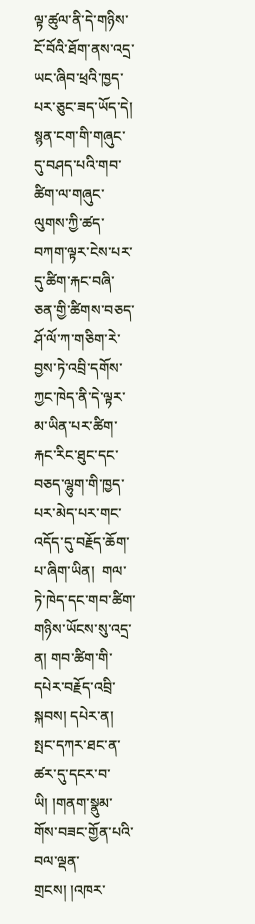ལྟ་ཚུལ་ནི་དེ་གཉིས་ངོ་བོའི་ཐོག་ནས་འདྲ་ཡང་ཞིབ་ཕྲའི་ཁྱད་པར་ཅུང་ཟད་ཡོད་དེ། སྙན་ངག་གི་གཞུང་དུ་བཤད་པའི་གབ་ཚིག་ལ་གཞུང་ལུགས་ཀྱི་ཚད་བཀག་ལྟར་ངེས་པར་དུ་ཚིག་རྐང་བཞི་ཅན་གྱི་ཚིགས་བཅད་ཤོ་ལོ་ཀ་གཅིག་རེ་བྱས་ཏེ་འབྲི་དགོས་ཀྱང་ཁེད་ནི་དེ་ལྟར་མ་ཡིན་པར་ཚིག་རྐང་རིང་ཐུང་དང་བཅད་ལྷུག་གི་ཁྱད་པར་མེད་པར་གང་འདོད་དུ་བརྗོད་ཆོག་པ་ཞིག་ཡིན།  གལ་ཏེ་ཁེད་དང་གབ་ཚིག་གཉིས་ཡོངས་སུ་འདྲ་ན། གབ་ཚིག་གི་དཔེར་བརྗོད་འབྲི་སྐབས། དཔེར་ན། སྤང་དཀར་ཐང་ན་ཚར་དུ་དངར་བ་ཡི། །གནག་སྣུམ་གོས་བཟང་གྱོན་པའི་བལ་ལྡན་གྲངས། །འཁར་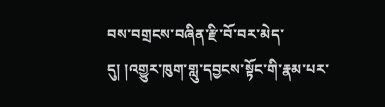བས་བགྲངས་བཞིན་རྫི་བོ་བར་མེད་དུ། །འགྱུར་ཁུག་གླུ་དབྱངས་སྟོང་གི་རྣམ་པར་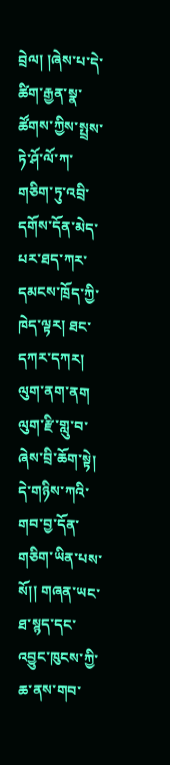བྲེལ། །ཞེས་པ་དེ་ཚིག་རྒྱན་སྣ་ཚོགས་ཀྱིས་སྤྲས་ཏེ་ཤོ་ལོ་ཀ་གཅིག་ཏུ་འབྲི་དགོས་དོན་མེད་པར་ཐད་ཀར་དམངས་ཁྲོད་ཀྱི་ཁེད་ལྟར། ཐང་དཀར་དཀར། ལུག་ནག་ནག  ལུག་རྫི་གླུ་བ་ཞེས་བྲི་ཆོག་སྟེ། དེ་གཉིས་ཀའི་གབ་བྱ་དོན་གཅིག་ཡིན་པས་སོ།། གཞན་ཡང་ཐ་སྙད་དང་འབྱུང་ཁུངས་ཀྱི་ཆ་ནས་གབ་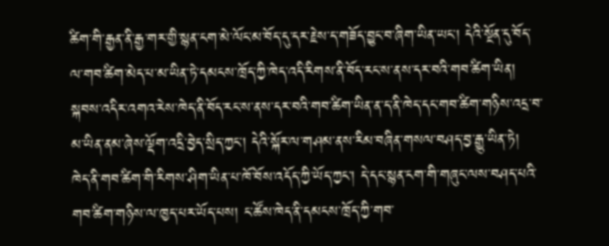ཚིག་གི་རྒྱན་ནི་རྒྱ་གར་གྱི་སྙན་ངག་མེ་ལོང་མ་བོད་དུ་དར་རྗེས་ད་གཟོད་བྱུང་བ་ཞིག་ཡིན་ཡང་། དེའི་སྔོན་དུ་བོད་ལ་གབ་ཚིག་མེད་པ་མ་ཡིན་ཏེ་དམངས་ཁྲོད་ཀྱི་ཁེད་འདི་རིགས་ནི་བོད་རང་ས་ནས་དར་བའི་གབ་ཚིག་ཡིན།  སྐབས་འདིར་འགའ་རེས་ཁེད་ནི་བོད་རང་ས་ནས་དར་བའི་གབ་ཚིག་ཡིན་ན་ད་ནི་ཁེད་དང་གབ་ཚིག་གཉིས་འདྲ་བ་མ་ཡིན་ནམ་ཞེས་ལྡོག་འདྲི་བྱེད་སྲིད་ཀྱང་། དེའི་སྐོར་ལ་གཤམ་ནས་རིམ་བཞིན་གསལ་བཤད་བྱ་རྒྱུ་ཡིན་ཏེ། ཁེད་ནི་གབ་ཚིག་གི་རིགས་ཤིག་ཡིན་པ་ཁོ་བོས་འདོད་ཀྱི་ཡོད་ཀྱང་། དེ་དང་སྙན་ངག་གི་གཞུང་ལས་བཤད་པའི་གབ་ཚིག་གཉིས་ལ་ཁྱད་པར་ཡོད་པས། ང་ཚོས་ཁེད་ནི་དམངས་ཁྲོད་ཀྱི་གབ་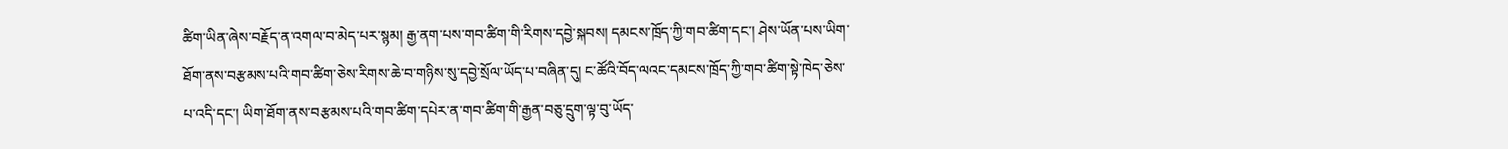ཚིག་ཡིན་ཞེས་བརྗོད་ན་འགལ་བ་མེད་པར་སྙམ། རྒྱ་ནག་པས་གབ་ཚིག་གི་རིགས་དབྱེ་སྐབས། དམངས་ཁྲོད་ཀྱི་གབ་ཚིག་དང་། ཤེས་ཡོན་པས་ཡིག་ཐོག་ནས་བརྩམས་པའི་གབ་ཚིག་ཅེས་རིགས་ཆེ་བ་གཉིས་སུ་དབྱེ་སྲོལ་ཡོད་པ་བཞིན་དུ། ང་ཚོའི་བོད་ལའང་དམངས་ཁྲོད་ཀྱི་གབ་ཚིག་སྟེ་ཁེད་ཅེས་པ་འདི་དང་། ཡིག་ཐོག་ནས་བརྩམས་པའི་གབ་ཚིག་དཔེར་ན་གབ་ཚིག་གི་རྒྱན་བཅུ་དྲུག་ལྟ་བུ་ཡོད་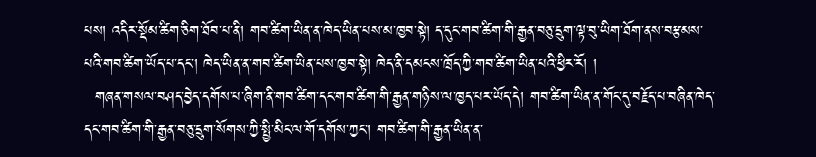པས། འདིར་སྡོམ་ཚིག་ཅིག་ཐོབ་པ་ནི། གབ་ཚིག་ཡིན་ན་ཁེད་ཡིན་པས་མ་ཁྱབ་སྟེ། ད་དུང་གབ་ཚིག་གི་རྒྱན་བཅུ་དྲུག་ལྟ་བུ་ཡིག་ཐོག་ནས་བརྩམས་པའི་གབ་ཚིག་ཡོད་པ་དང་། ཁེད་ཡིན་ན་གབ་ཚིག་ཡིན་པས་ཁྱབ་སྟེ། ཁེད་ནི་དམངས་ཁྲོད་ཀྱི་གབ་ཚིག་ཡིན་པའི་ཕྱིར་རོ། །
  གཞན་གསལ་བཤད་བྱེད་དགོས་པ་ཞིག་ནི་གབ་ཚིག་དང་གབ་ཚིག་གི་རྒྱན་གཉིས་ལ་ཁྱད་པར་ཡོད་དེ། གབ་ཚིག་ཡིན་ན་གོང་དུ་བརྗོད་པ་བཞིན་ཁེད་དང་གབ་ཚིག་གི་རྒྱན་བཅུ་དྲུག་སོགས་ཀྱི་སྤྱི་མིང་ལ་གོ་དགོས་ཀྱང་། གབ་ཚིག་གི་རྒྱན་ཡིན་ན་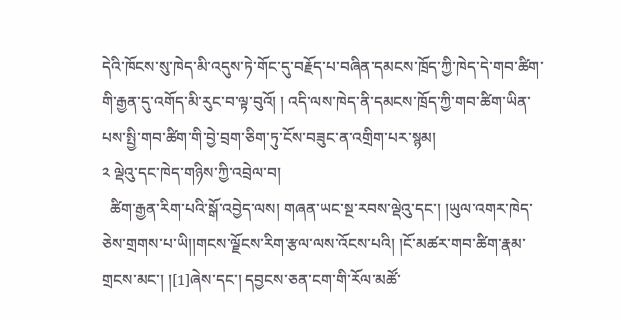དེའི་ཁོངས་སུ་ཁེད་མི་འདུས་ཏེ་གོང་དུ་བརྗོད་པ་བཞིན་དམངས་ཁྲོད་ཀྱི་ཁེད་དེ་གབ་ཚིག་གི་རྒྱན་དུ་འགོད་མི་རུང་བ་ལྟ་བུའོ། ། འདི་ལས་ཁེད་ནི་དམངས་ཁྲོད་ཀྱི་གབ་ཚིག་ཡིན་པས་སྤྱི་གབ་ཚིག་གི་བྱེ་བྲག་ཅིག་ཏུ་ངོས་བཟུང་ན་འགྲིག་པར་སྙམ།
༢ ལྡེའུ་དང་ཁེད་གཉིས་ཀྱི་འབྲེལ་བ།
  ཚིག་རྒྱན་རིག་པའི་སྒོ་འབྱེད་ལས། གཞན་ཡང་སྔ་རབས་ལྡེའུ་དང་། །ཡུལ་འགར་ཁེད་ཅེས་གྲགས་པ་ཡི།།གངས་ལྗོངས་རིག་རྩལ་ལས་འོངས་པའི། །ངོ་མཚར་གབ་ཚིག་རྣམ་གྲངས་མང་། །[1]ཞེས་དང་། དབྱངས་ཅན་ངག་གི་རོལ་མཚོ་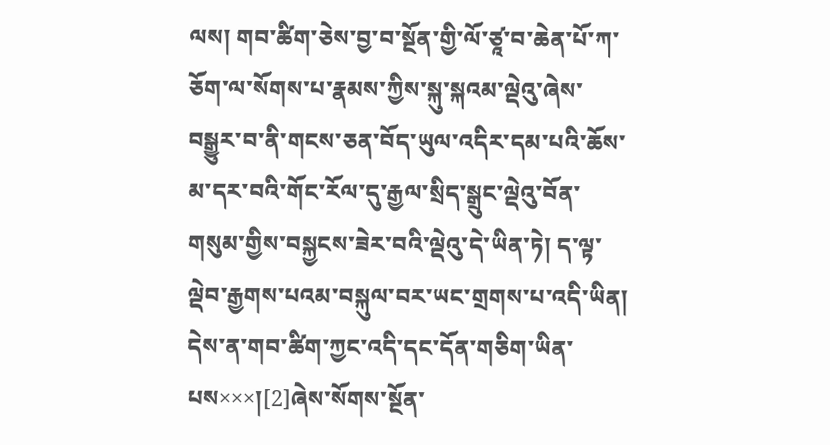ལས། གབ་ཚིག་ཅེས་བྱ་བ་སྔོན་གྱི་ལོ་ཙཱ་བ་ཆེན་པོ་ཀ་ཅོག་ལ་སོགས་པ་རྣམས་ཀྱིས་སྐུ་སྐའམ་ལྡེའུ་ཞེས་བསྒྱུར་བ་ནི་གངས་ཅན་བོད་ཡུལ་འདིར་དམ་པའི་ཆོས་མ་དར་བའི་གོང་རོལ་དུ་རྒྱལ་སྲིད་སྒྲུང་ལྡེའུ་བོན་གསུམ་གྱིས་བསྐྱངས་ཟེར་བའི་ལྡེའུ་དེ་ཡིན་ཏེ། ད་ལྟ་ལྡེབ་རྒྱགས་པའམ་བསྐུལ་བར་ཡང་གྲགས་པ་འདི་ཡིན། དེས་ན་གབ་ཚིག་ཀྱང་འདི་དང་དོན་གཅིག་ཡིན་པས×××།[2]ཞེས་སོགས་སྔོན་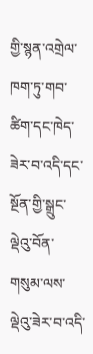གྱི་སྙན་འགྲེལ་ཁག་ཏུ་གབ་ཚིག་དང་ཁེད་ཟེར་བ་འདི་དང་སྔོན་གྱི་སྒྲུང་ལྡེའུ་བོན་གསུམ་ལས་ལྡེའུ་ཟེར་བ་འདི་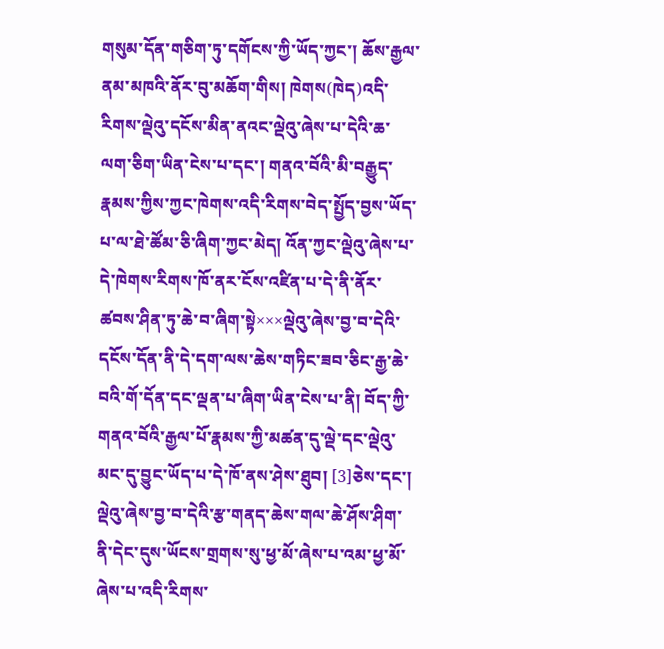གསུམ་དོན་གཅིག་ཏུ་དགོངས་ཀྱི་ཡོད་ཀྱང་། ཆོས་རྒྱལ་ནམ་མཁའི་ནོར་བུ་མཆོག་གིས། ཁེགས(ཁེད)འདི་རིགས་ལྡེའུ་དངོས་མིན་ནའང་ལྡེའུ་ཞེས་པ་དེའི་ཆ་ལག་ཅིག་ཡིན་ངེས་པ་དང་། གནའ་བོའི་མི་བརྒྱུད་རྣམས་ཀྱིས་ཀྱང་ཁེགས་འདི་རིགས་བེད་སྤྱོད་བྱས་ཡོད་པ་ལ་ཐེ་ཚོམ་ཅི་ཞིག་ཀྱང་མེད། འོན་ཀྱང་ལྡེའུ་ཞེས་པ་དེ་ཁེགས་རིགས་ཁོ་ནར་ངོས་འཛིན་པ་དེ་ནི་ནོར་ཚབས་ཤིན་ཏུ་ཆེ་བ་ཞིག་སྟེ×××ལྡེའུ་ཞེས་བྱ་བ་དེའི་དངོས་དོན་ནི་དེ་དག་ལས་ཆེས་གཏིང་ཟབ་ཅིང་རྒྱ་ཆེ་བའི་གོ་དོན་དང་ལྡན་པ་ཞིག་ཡིན་ངེས་པ་ནི། བོད་ཀྱི་གནའ་བོའི་རྒྱལ་པོ་རྣམས་ཀྱི་མཚན་དུ་ལྡེ་དང་ལྡེའུ་མང་དུ་བྱུང་ཡོད་པ་དེ་ཁོ་ནས་ཤེས་ཐུབ། [3]ཅེས་དང་། ལྡེའུ་ཞེས་བྱ་བ་དེའི་རྩ་གནད་ཆེས་གལ་ཆེ་ཤོས་ཤིག་ནི་དེང་དུས་ཡོངས་གྲགས་སུ་ཕྱ་མོ་ཞེས་པ་འམ་ཕྱ་མོ་ཞེས་པ་འདི་རིགས་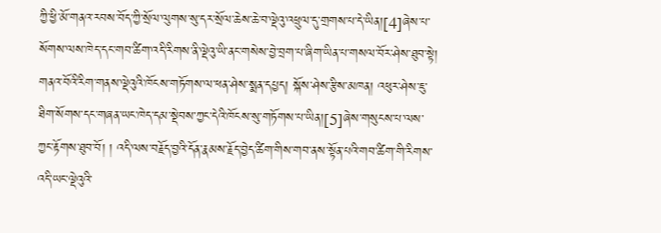ཀྱི་ཕྱི་མོ་གནའ་རབས་བོད་ཀྱི་སྲོལ་ལུགས་སུ་དར་སྲོལ་ཆེས་ཆེ་བ་ལྡེའུ་འཕྲུལ་དུ་གྲགས་པ་དེ་ཡིན།[4]ཞེས་པ་སོགས་ལས་ཁེད་དང་གབ་ཚིག་འདི་རིགས་ནི་ལྡེའུ་ཡི་ནང་གསེས་བྱེ་བྲག་པ་ཞིག་ཡིན་པ་གསལ་བོར་ཤེས་ཐུབ་སྟེ། གནའ་བོའི་རིག་གནས་ལྡེའུའི་ཁོངས་གཏོགས་ལ་ཕན་ཤེས་སྨན་དཔྱད། སྐོས་ཤེས་རྩིས་མཁན། འཕུར་ཤེས་ཇུ་ཐིག་སོགས་དང་གཞན་ཡང་ཁེད་དམ་སྡེབས་ཀྱང་དེའི་ཁོངས་སུ་གཏོགས་པ་ཡིན།[5]ཞེས་གསུངས་པ་ལས་ཀྱང་རྟོགས་ཐུབ་བོ། ། འདི་ལས་བརྗོད་བྱའི་དོན་རྣམས་རྗོད་བྱེད་ཚིག་གིས་གབ་ནས་སྟོན་པའི་གབ་ཚིག་གི་རིགས་འདི་ཡང་ལྡེའུའི་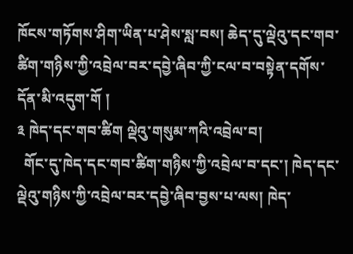ཁོངས་གཏོགས་ཤིག་ཡིན་པ་ཤེས་སླ་བས། ཆེད་དུ་ལྡེའུ་དང་གབ་ཚིག་གཉིས་ཀྱི་འབྲེལ་བར་དབྱེ་ཞིབ་ཀྱི་ངལ་བ་བསྟེན་དགོས་དོན་མི་འདུག་གོ །
༣ ཁེད་དང་གབ་ཚིག ལྡེའུ་གསུམ་ཀའི་འབྲེལ་བ།
  གོང་དུ་ཁེད་དང་གབ་ཚིག་གཉིས་ཀྱི་འབྲེལ་བ་དང་། ཁེད་དང་ལྡེའུ་གཉིས་ཀྱི་འབྲེལ་བར་དབྱེ་ཞིབ་བྱས་པ་ལས། ཁེད་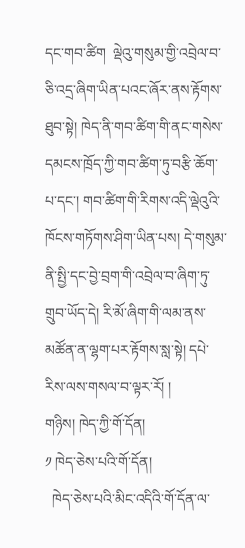དང་གབ་ཚིག  ལྡེའུ་གསུམ་གྱི་འབྲེལ་བ་ཅི་འདྲ་ཞིག་ཡིན་པའང་ཞོར་ནས་རྟོགས་ཐུབ་སྟེ། ཁེད་ནི་གབ་ཚིག་གི་ནང་གསེས་དམངས་ཁྲོད་ཀྱི་གབ་ཚིག་ཏུ་བརྩི་ཆོག་པ་དང་། གབ་ཚིག་གི་རིགས་འདི་ལྡེའུའི་ཁོངས་གཏོགས་ཤིག་ཡིན་པས། དེ་གསུམ་ནི་སྤྱི་དང་བྱེ་བྲག་གི་འབྲེལ་བ་ཞིག་ཏུ་གྲུབ་ཡོད་དེ། རི་མོ་ཞིག་གི་ལམ་ནས་མཚོན་ན་ལྷག་པར་རྟོགས་སླ་སྟེ། དཔེ་རིས་ལས་གསལ་བ་ལྟར་རོ། །
གཉིས། ཁེད་ཀྱི་གོ་དོན།
༡ ཁེད་ཅེས་པའི་གོ་དོན།
  ཁེད་ཅེས་པའི་མིང་འདིའི་གོ་དོན་ལ་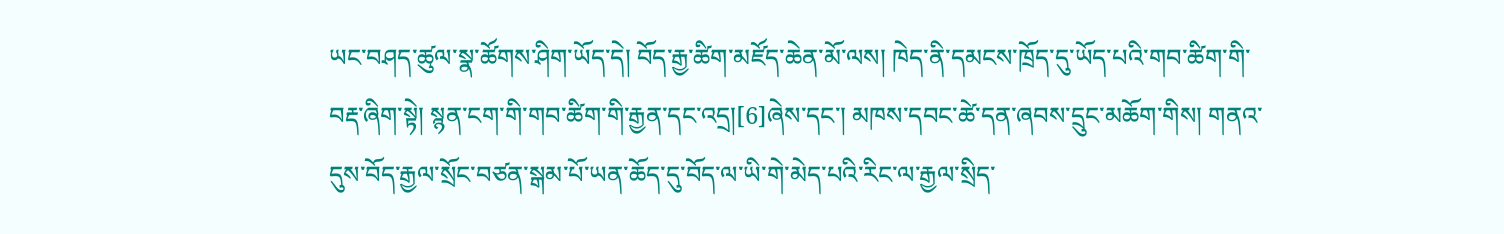ཡང་བཤད་ཚུལ་སྣ་ཚོགས་ཤིག་ཡོད་དེ། བོད་རྒྱ་ཚིག་མཛོད་ཆེན་མོ་ལས། ཁེད་ནི་དམངས་ཁྲོད་དུ་ཡོད་པའི་གབ་ཚིག་གི་བརྡ་ཞིག་སྟེ། སྙན་ངག་གི་གབ་ཚིག་གི་རྒྱན་དང་འདྲ།[6]ཞེས་དང་། མཁས་དབང་ཚེ་དན་ཞབས་དྲུང་མཆོག་གིས། གནའ་དུས་བོད་རྒྱལ་སྲོང་བཙན་སྒམ་པོ་ཡན་ཆོད་དུ་བོད་ལ་ཡི་གེ་མེད་པའི་རིང་ལ་རྒྱལ་སྲིད་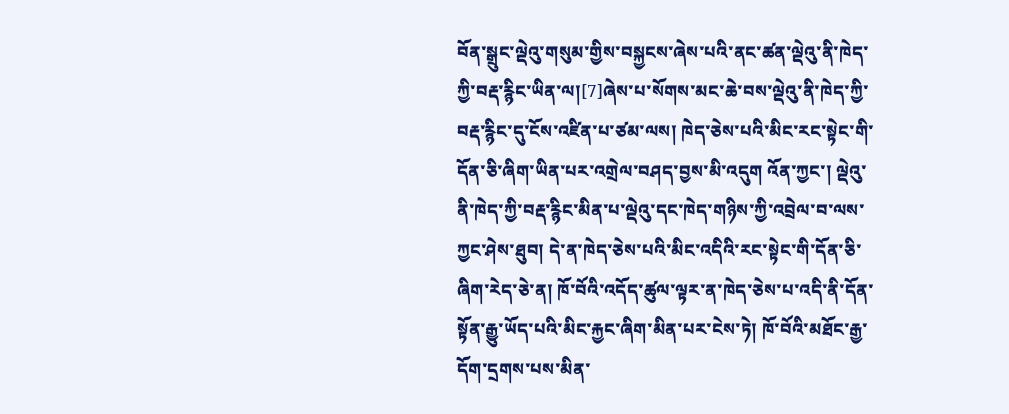བོན་སྒྲུང་ལྡེའུ་གསུམ་གྱིས་བསྐྱངས་ཞེས་པའི་ནང་ཚན་ལྡེའུ་ནི་ཁེད་ཀྱི་བརྡ་རྙིང་ཡིན་ལ།[7]ཞེས་པ་སོགས་མང་ཆེ་བས་ལྡེའུ་ནི་ཁེད་ཀྱི་བརྡ་རྙིང་དུ་ངོས་འཛིན་པ་ཙམ་ལས། ཁེད་ཅེས་པའི་མིང་རང་སྟེང་གི་དོན་ཅི་ཞིག་ཡིན་པར་འགྲེལ་བཤད་བྱས་མི་འདུག འོན་ཀྱང་། ལྡེའུ་ནི་ཁེད་ཀྱི་བརྡ་རྙིང་མིན་པ་ལྡེའུ་དང་ཁེད་གཉིས་ཀྱི་འབྲེལ་བ་ལས་ཀྱང་ཤེས་ཐུབ། དེ་ན་ཁེད་ཅེས་པའི་མིང་འདིའི་རང་སྟེང་གི་དོན་ཅི་ཞིག་རེད་ཅེ་ན། ཁོ་བོའི་འདོད་ཚུལ་ལྟར་ན་ཁེད་ཅེས་པ་འདི་ནི་དོན་སྟོན་རྒྱུ་ཡོད་པའི་མིང་རྐྱང་ཞིག་མིན་པར་ངེས་ཏེ། ཁོ་བོའི་མཐོང་རྒྱ་དོག་དྲགས་པས་མིན་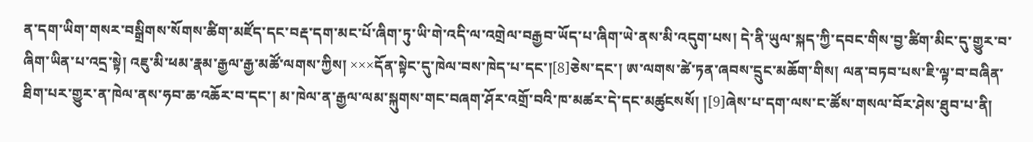ན་དག་ཡིག་གསར་བསྒྲིགས་སོགས་ཚིག་མཛོད་དང་བརྡ་དག་མང་པོ་ཞིག་ཏུ་ཡི་གེ་འདི་ལ་འགྲེལ་བརྒྱབ་ཡོད་པ་ཞིག་ཡེ་ནས་མི་འདུག་པས། དེ་ནི་ཡུལ་སྐད་ཀྱི་དབང་གིས་བྱ་ཚིག་མིང་དུ་གྱུར་བ་ཞིག་ཡིན་པ་འདྲ་སྟེ། འཇུ་མི་ཕམ་རྣམ་རྒྱལ་རྒྱ་མཚོ་ལགས་ཀྱིས། ×××དོན་སྟེང་དུ་ཁེལ་བས་ཁེད་པ་དང་།[8]ཅེས་དང་། ཨ་ལགས་ཚེ་ཏན་ཞབས་དྲུང་མཆོག་གིས། ལན་བཏབ་པས་ཇི་ལྟ་བ་བཞིན་ཐིག་པར་གྱུར་ན་ཁེལ་ནས་ཧབ་ཆ་འཆོར་བ་དང་། མ་ཁེལ་ན་རྒྱལ་ལམ་སྐུགས་གང་བཞག་ཤོར་འགྲོ་བའི་ཁ་མཚར་དེ་དང་མཚུངསསོ། །[9]ཞེས་པ་དག་ལས་ང་ཚོས་གསལ་བོར་ཤེས་ཐུབ་པ་ནི།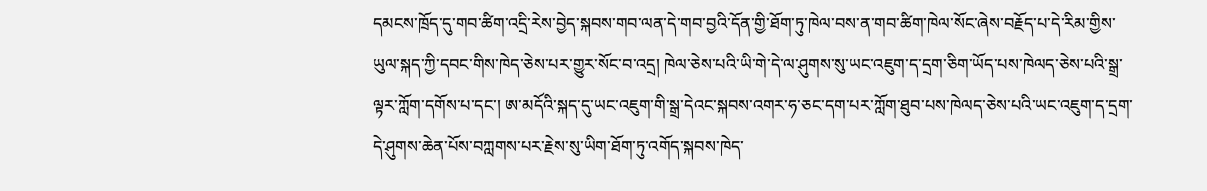དམངས་ཁྲོད་དུ་གབ་ཚིག་འདྲི་རེས་བྱེད་སྐབས་གབ་ལན་དེ་གབ་བྱའི་དོན་གྱི་ཐོག་ཏུ་ཁེལ་བས་ན་གབ་ཚིག་ཁེལ་སོང་ཞེས་བརྗོད་པ་དེ་རིམ་གྱིས་ཡུལ་སྐད་ཀྱི་དབང་གིས་ཁེད་ཅེས་པར་གྱུར་སོང་བ་འདྲ། ཁེལ་ཅེས་པའི་ཡི་གེ་དེ་ལ་ཤུགས་སུ་ཡང་འཇུག་ད་དྲག་ཅིག་ཡོད་པས་ཁེལད་ཅེས་པའི་སྒྲ་ལྟར་ཀློག་དགོས་པ་དང་། ཨ་མདོའི་སྐད་དུ་ཡང་འཇུག་གི་སྒྲ་དེའང་སྐབས་འགར་ཧ་ཅང་དག་པར་ཀློག་ཐུབ་པས་ཁེལད་ཅེས་པའི་ཡང་འཇུག་ད་དྲག་དེ་ཤུགས་ཆེན་པོས་བཀླགས་པར་རྗེས་སུ་ཡིག་ཐོག་ཏུ་འགོད་སྐབས་ཁེད་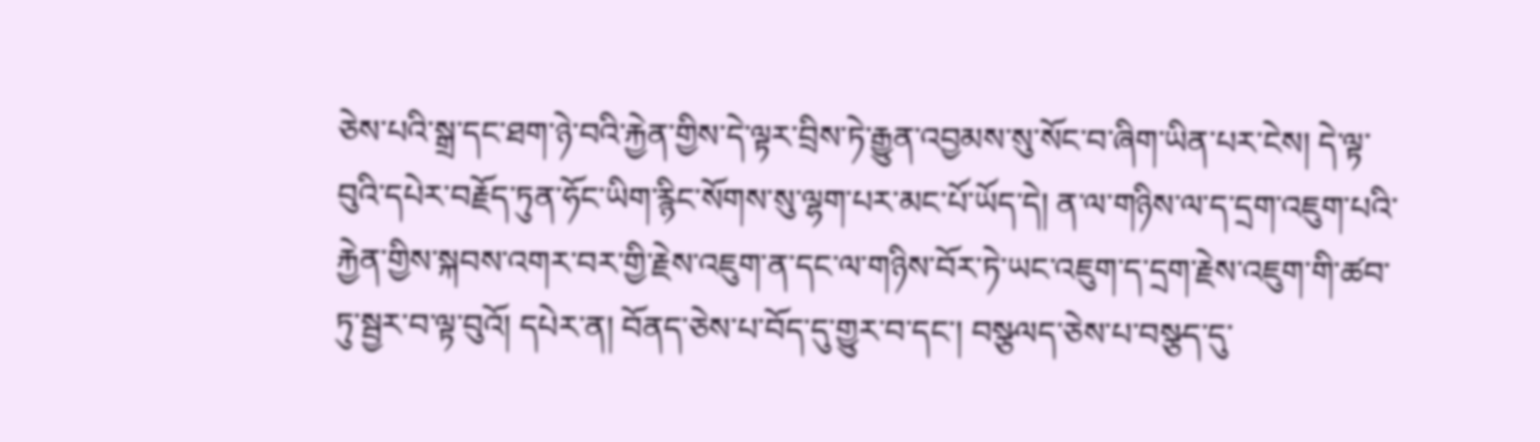ཅེས་པའི་སྒྲ་དང་ཐག་ཉེ་བའི་རྐྱེན་གྱིས་དེ་ལྟར་བྲིས་ཏེ་རྒྱུན་འབྱམས་སུ་སོང་བ་ཞིག་ཡིན་པར་ངེས། དེ་ལྟ་བུའི་དཔེར་བརྗོད་ཏུན་ཧོང་ཡིག་རྙིང་སོགས་སུ་ལྷག་པར་མང་པོ་ཡོད་དེ། ན་ལ་གཉིས་ལ་ད་དྲག་འཇུག་པའི་རྐྱེན་གྱིས་སྐབས་འགར་བར་གྱི་རྗེས་འཇུག་ན་དང་ལ་གཉིས་བོར་ཏེ་ཡང་འཇུག་ད་དྲག་རྗེས་འཇུག་གི་ཚབ་ཏུ་སྦྱར་བ་ལྟ་བུའོ། དཔེར་ན། བོནད་ཅེས་པ་བོད་དུ་གྱུར་བ་དང་། བསྩལད་ཅེས་པ་བསྩད་དུ་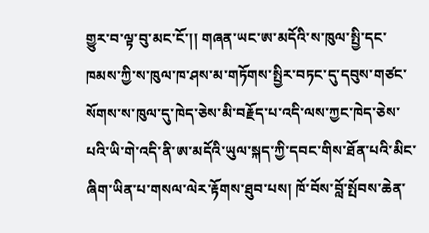གྱུར་བ་ལྟ་བུ་མང་ངོ་།། གཞན་ཡང་ཨ་མདོའི་ས་ཁུལ་སྤྱི་དང་ཁམས་ཀྱི་ས་ཁུལ་ཁ་ཤས་མ་གཏོགས་སྤྱིར་བཏང་དུ་དབུས་གཙང་སོགས་ས་ཁུལ་དུ་ཁེད་ཅེས་མི་བརྗོད་པ་འདི་ལས་ཀྱང་ཁེད་ཅེས་པའི་ཡི་གེ་འདི་ནི་ཨ་མདོའི་ཡུལ་སྐད་ཀྱི་དབང་གིས་ཐོན་པའི་མིང་ཞིག་ཡིན་པ་གསལ་ལེར་རྟོགས་ཐུབ་པས། ཁོ་བོས་བློ་སྤོབས་ཆེན་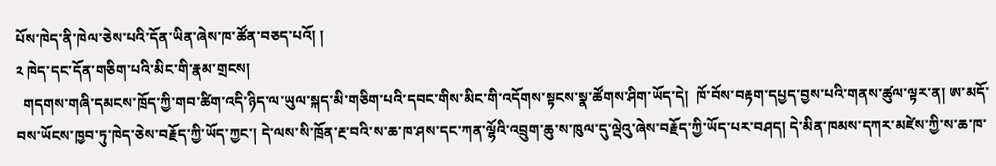པོས་ཁེད་ནི་ཁེལ་ཅེས་པའི་དོན་ཡིན་ཞེས་ཁ་ཚོན་བཅད་པའོ། །
༢ ཁེད་དང་དོན་གཅིག་པའི་མིང་གི་རྣམ་གྲངས།
  གདགས་གཞི་དམངས་ཁྲོད་ཀྱི་གབ་ཚིག་འདི་ཉིད་ལ་ཡུལ་སྐད་མི་གཅིག་པའི་དབང་གིས་མིང་གི་འདོགས་སྟངས་སྣ་ཚོགས་ཤིག་ཡོད་དེ།  ཁོ་བོས་བརྟག་དཔྱད་བྱས་པའི་གནས་ཚུལ་ལྟར་ན། ཨ་མདོ་བས་ཡོངས་ཁྱབ་ཏུ་ཁེད་ཅེས་བརྗོད་ཀྱི་ཡོད་ཀྱང་། དེ་ལས་སི་ཁྲོན་རྔ་བའི་ས་ཆ་ཁ་ཤས་དང་ཀན་ལྷོའི་འབྲུག་ཆུ་ས་ཁུལ་དུ་ལྡེའུ་ཞེས་བརྗོད་ཀྱི་ཡོད་པར་བཤད། དེ་མིན་ཁམས་དཀར་མཛེས་ཀྱི་ས་ཆ་ཁ་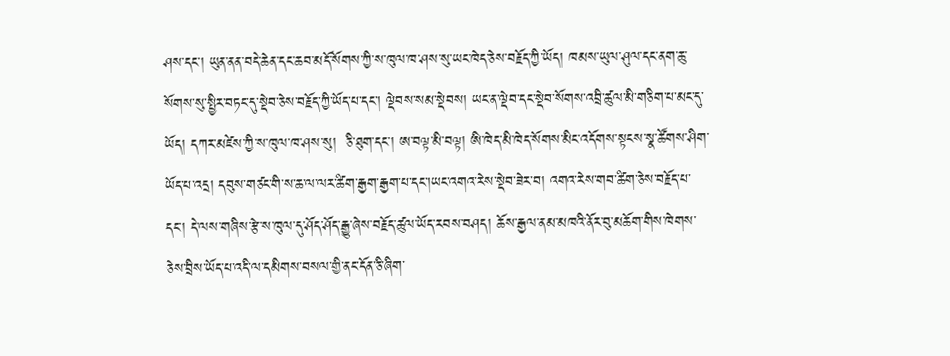ཤས་དང་། ཡུན་ནན་བདེ་ཆེན་དང་ཆབ་མདོ་སོགས་ཀྱི་ས་ཁུལ་ཁ་ཤས་སུ་ཡང་ཁེད་ཅེས་བརྗོད་ཀྱི་ཡོད། ཁམས་ཡུལ་ཤུལ་དང་ནག་ཆུ་སོགས་སུ་སྤྱིར་བཏང་དུ་སྡེབ་ཅེས་བརྗོད་ཀྱི་ཡོད་པ་དང་། ལྡེབས་སམ་སྡེབས། ཡང་ན་ལྡེབ་དང་སྡེབ་སོགས་འབྲི་ཚུལ་མི་གཅིག་པ་མང་དུ་ཡོད། དཀར་མཛེས་ཀྱི་ས་ཁུལ་ཁ་ཤས་སུ།  ཅི་ཐུག་དང་། ཨ་བལྟ་མི་བལྟ། ཨི་ཁེད་མི་ཁེད་སོགས་མིང་འདོགས་སྟངས་སྣ་ཚོགས་ཤིག་ཡོད་པ་འདྲ། དབུས་གཙང་གི་ས་ཆ་ལ་ལར་ཚིག་རྒྱག་རྒྱག་པ་དང་།ཡང་འགའ་རེས་སྡེབ་ཟེར་བ། འགའ་རེས་གབ་ཚིག་ཅེས་བརྗོད་པ་དང་། དེ་ལས་གཞིས་རྩེ་ས་ཁུལ་དུ་ཤོད་ཤོད་རྒྱུ་ཞེས་བརྗོད་ཚུལ་ཡོད་རབས་བཤད། ཆོས་རྒྱལ་ནམ་མཁའི་ནོར་བུ་མཆོག་གིས་ཁེགས་ཅེས་བྲིས་ཡོད་པ་འདི་ལ་དམིགས་བསལ་གྱི་ནང་དོན་ཅི་ཞིག་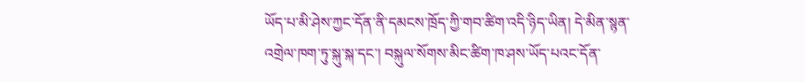ཡོད་པ་མི་ཤེས་ཀྱང་དོན་ནི་དམངས་ཁྲོད་ཀྱི་གབ་ཚིག་འདི་ཉིད་ཡིན། དེ་མིན་སྙན་འགྲེལ་ཁག་ཏུ་སྐུ་སྐ་དང་། བསྐུལ་སོགས་མིང་ཚིག་ཁ་ཤས་ཡོད་པའང་དོན་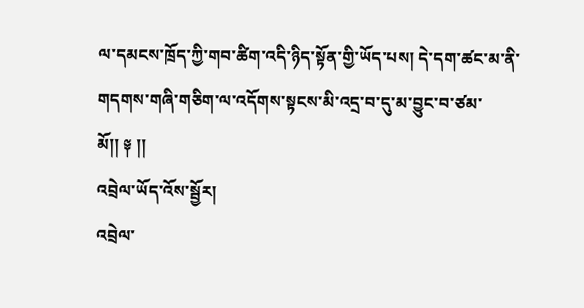ལ་དམངས་ཁྲོད་ཀྱི་གབ་ཚིག་འདི་ཉིད་སྟོན་གྱི་ཡོད་པས། དེ་དག་ཚང་མ་ནི་གདགས་གཞི་གཅིག་ལ་འདོགས་སྟངས་མི་འདྲ་བ་དུ་མ་བྱུང་བ་ཙམ་མོ།། ༈ །།
འབྲེལ་ཡོད་འོས་སྦྱོར།
འབྲེལ་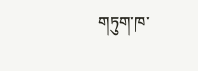གཏུག་ཁ་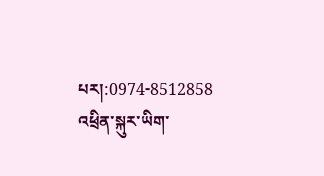པར།:0974-8512858
འཕྲིན་སྐུར་ཡིག་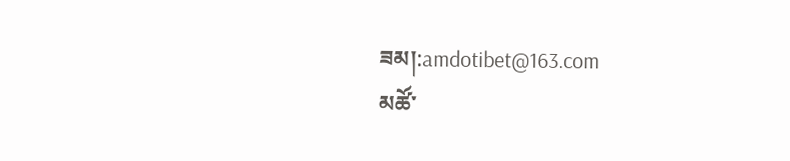ཟམ།:amdotibet@163.com
མཚོ་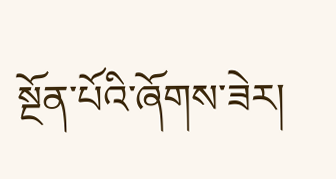སྔོན་པོའི་ཞོགས་ཟེར།